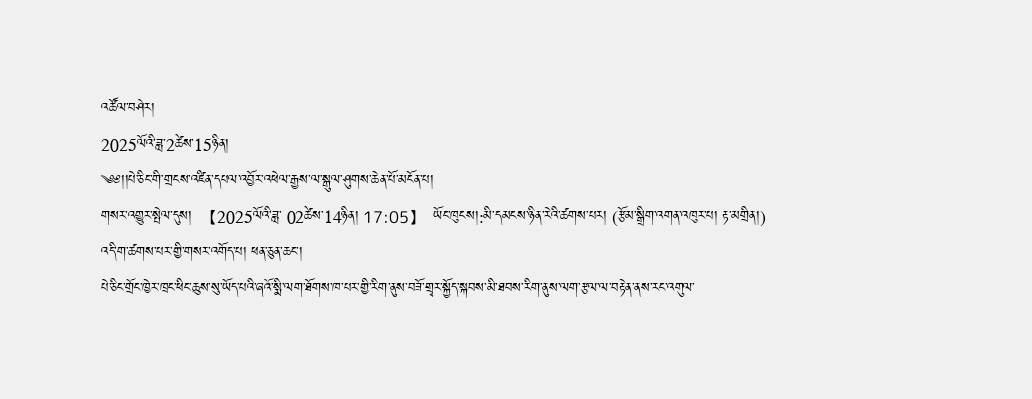འཚོལ་བཤེར།
2025ལོའི་ཟླ་2ཚེས་15ཉིན།
༄༅།།པེ་ཅིང་གི་གྲངས་འཛིན་དཔལ་འབྱོར་འཕེལ་རྒྱས་ལ་སྒུལ་ཤུགས་ཆེན་པོ་མངོན་པ།
གསར་འགྱུར་སྤེལ་དུས།  【2025ལོའི་ཟླ་ 02ཚེས་14ཉིན། 17:05】  ཡོང་ཁུངས།:མི་དམངས་ཉིན་རེའི་ཚགས་པར། (རྩོམ་སྒྲིག་འགན་འཁུར་པ། རྟ་མགྲིན།)
འདི་ག་ཚགས་པར་གྱི་གསར་འགོད་པ། ཕན་ཅུན་ཆང་།
པེ་ཅིང་གྲོང་ཁྱེར་ཁྲང་ཕིང་ཆུས་སུ་ཡོད་པའི་ཞའོ་སྨི་ལག་ཐོགས་ཁ་པར་གྱི་རིག་ནུས་བཟོ་གྲྭར་སྐྱོད་སྐབས་མི་ཐབས་རིག་ནུས་ལག་རྩལ་ལ་བརྟེན་ནས་རང་འགུལ་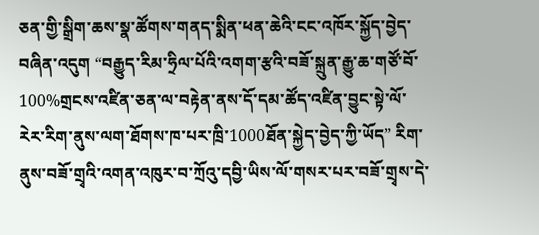ཅན་གྱི་སྒྲིག་ཆས་སྣ་ཚོགས་གནད་སྨིན་ཕན་ཆེའི་ངང་འཁོར་སྐྱོད་བྱེད་བཞིན་འདུག “བརྒྱུད་རིམ་ཧྲིལ་པོའི་འགག་རྩའི་བཟོ་སྐྲུན་རྒྱུ་ཆ་གཙོ་བོ་100%གྲངས་འཛིན་ཅན་ལ་བརྟེན་ནས་དོ་དམ་ཚོད་འཛིན་བྱུང་སྟེ་ལོ་རེར་རིག་ནུས་ལག་ཐོགས་ཁ་པར་ཁྲི་1000ཐོན་སྐྱེད་བྱེད་ཀྱི་ཡོད” རིག་ནུས་བཟོ་གྲྭའི་འགན་འཁུར་བ་ཀྲོའུ་དབྱི་ཡིས་ལོ་གསར་པར་བཟོ་གྲྭས་དེ་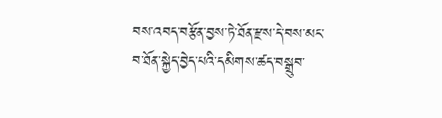བས་འབད་བརྩོན་བྱས་ཏེ་ཐོན་རྫས་དེ་བས་མང་བ་ཐོན་སྐྱེད་བྱེད་པའི་དམིགས་ཚད་བསྒྲུབ་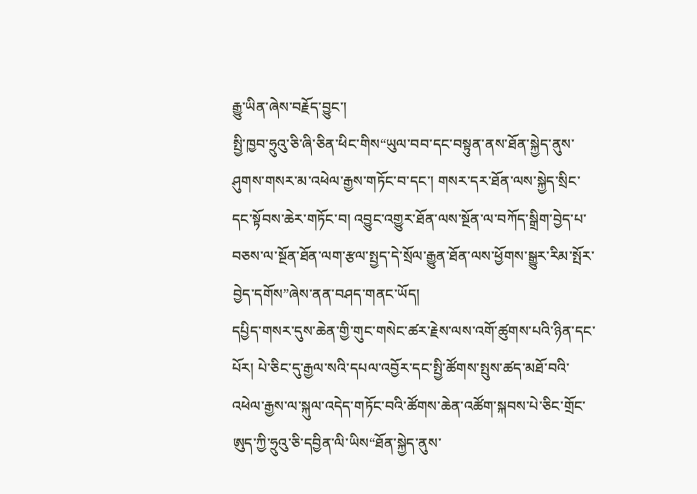རྒྱུ་ཡིན་ཞེས་བརྗོད་བྱུང་།
སྤྱི་ཁྱབ་ཧྲུའུ་ཅི་ཞི་ཅིན་ཕིང་གིས“ཡུལ་བབ་དང་བསྟུན་ནས་ཐོན་སྐྱེད་ནུས་ཤུགས་གསར་མ་འཕེལ་རྒྱས་གཏོང་བ་དང་། གསར་དར་ཐོན་ལས་སྐྱེད་སྲིང་དང་སྟོབས་ཆེར་གཏོང་བ། འབྱུང་འགྱུར་ཐོན་ལས་སྔོན་ལ་བཀོད་སྒྲིག་བྱེད་པ་བཅས་ལ་སྔོན་ཐོན་ལག་རྩལ་སྤྱད་དེ་སྲོལ་རྒྱུན་ཐོན་ལས་ཕྱོགས་སྒྱུར་རིམ་སྤོར་བྱེད་དགོས”ཞེས་ནན་བཤད་གནང་ཡོད།
དཔྱིད་གསར་དུས་ཆེན་གྱི་གུང་གསེང་ཚར་རྗེས་ལས་འགོ་ཚུགས་པའི་ཉིན་དང་པོར། པེ་ཅིང་དུ་རྒྱལ་སའི་དཔལ་འབྱོར་དང་སྤྱི་ཚོགས་སྤུས་ཚད་མཐོ་བའི་འཕེལ་རྒྱས་ལ་སྐུལ་འདེད་གཏོང་བའི་ཚོགས་ཆེན་འཚོག་སྐབས་པེ་ཅིང་གྲོང་ཨུད་ཀྱི་ཧྲུའུ་ཅི་དབྱིན་ལི་ཡིས“ཐོན་སྐྱེད་ནུས་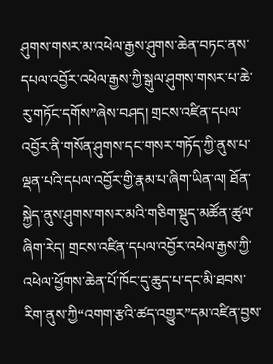ཤུགས་གསར་མ་འཕེལ་རྒྱས་ཤུགས་ཆེན་བཏང་ནས་དཔལ་འབྱོར་འཕེལ་རྒྱས་ཀྱི་སྒུལ་ཤུགས་གསར་པ་ཆེ་རུ་གཏོང་དགོས”ཞེས་བཤད། གྲངས་འཛིན་དཔལ་འབྱོར་ནི་གསོན་ཤུགས་དང་གསར་གཏོད་ཀྱི་ནུས་པ་ལྡན་པའི་དཔལ་འབྱོར་གྱི་རྣམ་པ་ཞིག་ཡིན་ལ། ཐོན་སྐྱེད་ནུས་ཤུགས་གསར་མའི་གཅིག་སྡུད་མཚོན་ཚུལ་ཞིག་རེད། གྲངས་འཛིན་དཔལ་འབྱོར་འཕེལ་རྒྱས་ཀྱི་འཕེལ་ཕྱོགས་ཆེན་པོ་ཁོང་དུ་ཆུད་པ་དང་མི་ཐབས་རིག་ནུས་ཀྱི“འགག་རྩའི་ཚད་འགྱུར”དམ་འཛིན་བྱས་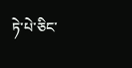ཏེ་པེ་ཅིང་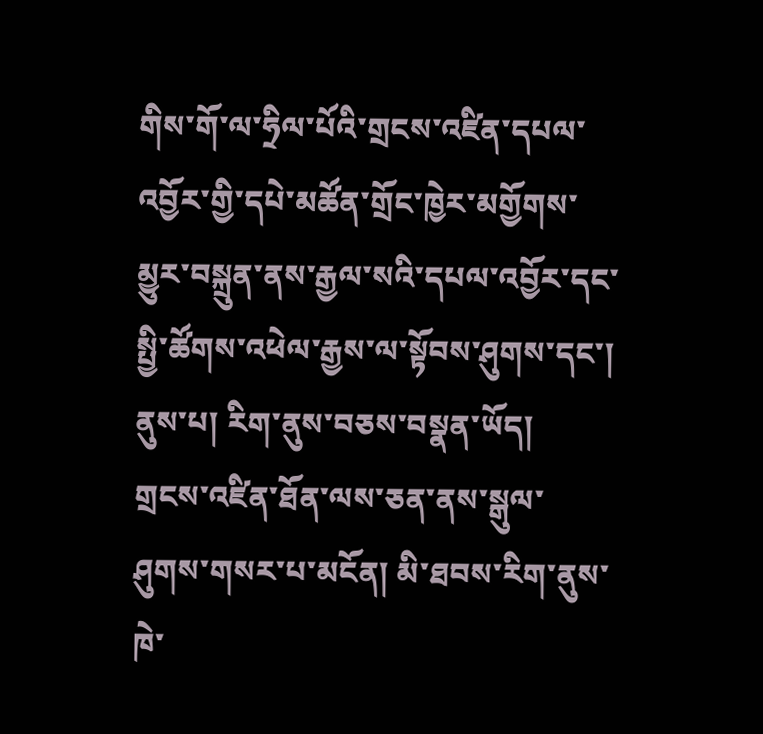གིས་གོ་ལ་ཧྲིལ་པོའི་གྲངས་འཛིན་དཔལ་འབྱོར་གྱི་དཔེ་མཚོན་གྲོང་ཁྱེར་མགྱོགས་མྱུར་བསྐྲུན་ནས་རྒྱལ་སའི་དཔལ་འབྱོར་དང་སྤྱི་ཚོགས་འཕེལ་རྒྱས་ལ་སྟོབས་ཤུགས་དང་། ནུས་པ། རིག་ནུས་བཅས་བསྣན་ཡོད།
གྲངས་འཛིན་ཐོན་ལས་ཅན་ནས་སྒུལ་ཤུགས་གསར་པ་མངོན། མི་ཐབས་རིག་ནུས་ཁེ་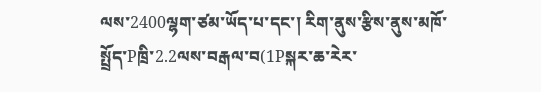ལས་2400ལྷག་ཙམ་ཡོད་པ་དང་། རིག་ནུས་རྩིས་ནུས་མཁོ་སྤྲོད་Pཁྲི་2.2ལས་བརྒལ་བ(1Pསྐར་ཆ་རེར་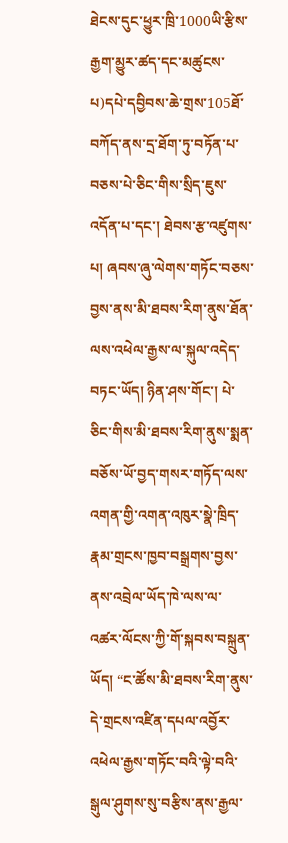ཐེངས་དུང་ཕྱུར་ཁྲི་1000ཡི་རྩིས་རྒྱག་མྱུར་ཚད་དང་མཚུངས་པ)དཔེ་དབྱིབས་ཆེ་གྲས་105ཐོ་བཀོད་ནས་དྲ་ཐོག་ཏུ་བཏོན་པ་བཅས་པེ་ཅིང་གིས་སྲིད་ཇུས་འདོན་པ་དང་། ཐེབས་རྩ་འཛུགས་པ། ཞབས་ཞུ་ལེགས་གཏོང་བཅས་བྱས་ནས་མི་ཐབས་རིག་ནུས་ཐོན་ལས་འཕེལ་རྒྱས་ལ་སྐུལ་འདེད་བཏང་ཡོད། ཉིན་ཤས་གོང་། པེ་ཅིང་གིས་མི་ཐབས་རིག་ནུས་སྨན་བཅོས་ཡོ་བྱད་གསར་གཏོད་ལས་འགན་གྱི་འགན་འཁུར་སྣེ་ཁྲིད་རྣམ་གྲངས་ཁྱབ་བསྒྲགས་བྱས་ནས་འབྲེལ་ཡོད་ཁེ་ལས་ལ་འཚར་ལོངས་ཀྱི་གོ་སྐབས་བསྐྲུན་ཡོད། “ང་ཚོས་མི་ཐབས་རིག་ནུས་དེ་གྲངས་འཛིན་དཔལ་འབྱོར་འཕེལ་རྒྱས་གཏོང་བའི་ལྟེ་བའི་སྒུལ་ཤུགས་སུ་བརྩིས་ནས་རྒྱལ་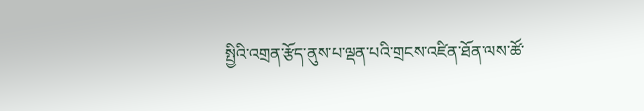སྤྱིའི་འགྲན་རྩོད་ནུས་པ་ལྡན་པའི་གྲངས་འཛིན་ཐོན་ལས་ཚོ་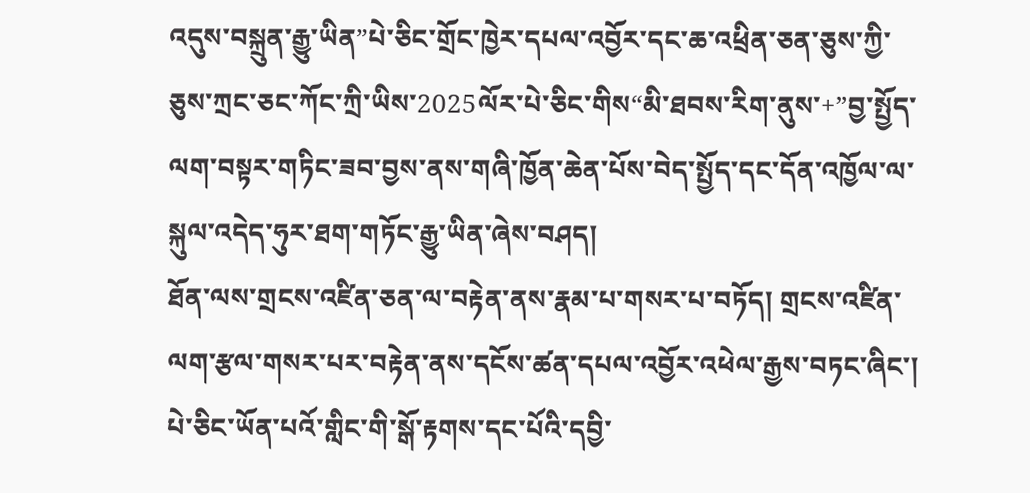འདུས་བསྐྲུན་རྒྱུ་ཡིན”པེ་ཅིང་གྲོང་ཁྱེར་དཔལ་འབྱོར་དང་ཆ་འཕྲིན་ཅན་ཅུས་ཀྱི་ཅུས་ཀྲང་ཅང་ཀོང་ཀྲི་ཡིས་2025ལོར་པེ་ཅིང་གིས“མི་ཐབས་རིག་ནུས་+”བྱ་སྤྱོད་ལག་བསྟར་གཏིང་ཟབ་བྱས་ནས་གཞི་ཁྱོན་ཆེན་པོས་བེད་སྤྱོད་དང་དོན་འཁྱོལ་ལ་སྐུལ་འདེད་ཧུར་ཐག་གཏོང་རྒྱུ་ཡིན་ཞེས་བཤད།
ཐོན་ལས་གྲངས་འཛིན་ཅན་ལ་བརྟེན་ནས་རྣམ་པ་གསར་པ་བཏོད། གྲངས་འཛིན་ལག་རྩལ་གསར་པར་བརྟེན་ནས་དངོས་ཚན་དཔལ་འབྱོར་འཕེལ་རྒྱས་བཏང་ཞིང་། པེ་ཅིང་ཡོན་པའོ་གླིང་གི་སྒོ་རྟགས་དང་པོའི་དབྱི་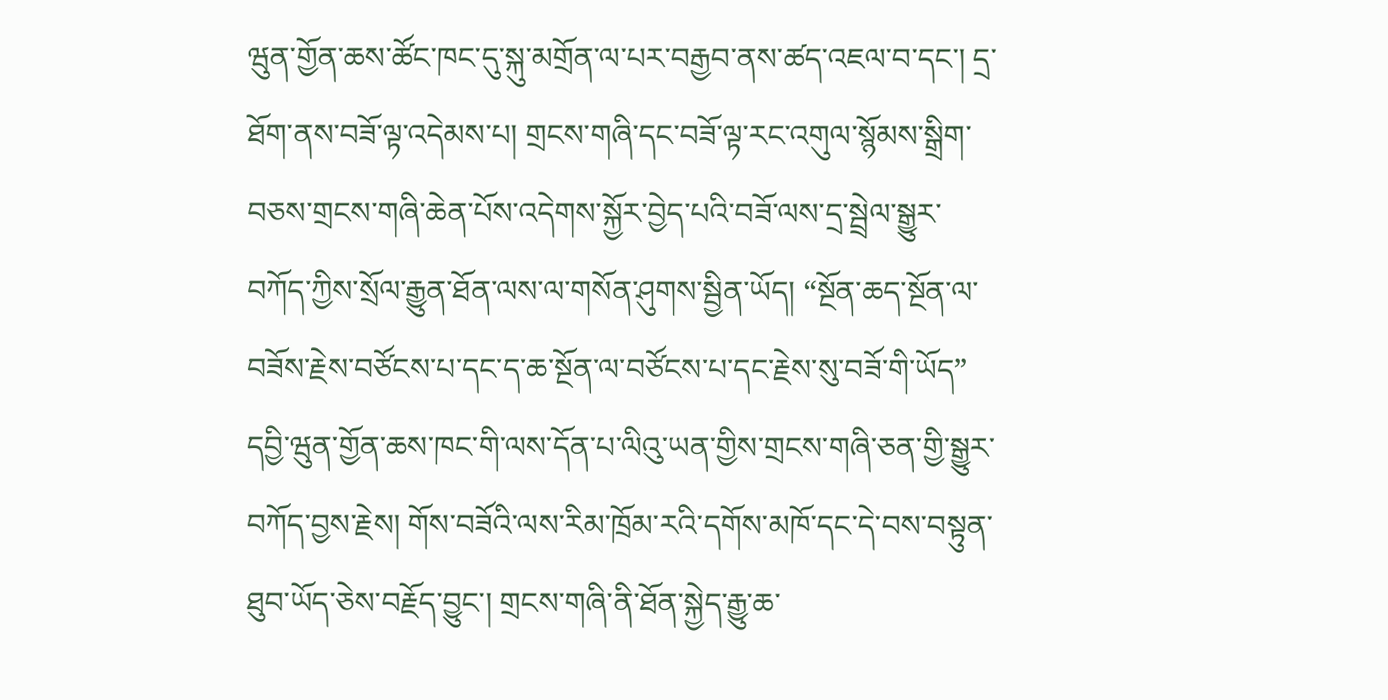ཝུན་གྱོན་ཆས་ཚོང་ཁང་དུ་སྐུ་མགྲོན་ལ་པར་བརྒྱབ་ནས་ཚད་འཇལ་བ་དང་། དྲ་ཐོག་ནས་བཟོ་ལྟ་འདེམས་པ། གྲངས་གཞི་དང་བཟོ་ལྟ་རང་འགུལ་སྙོམས་སྒྲིག་བཅས་གྲངས་གཞི་ཆེན་པོས་འདེགས་སྐྱོར་བྱེད་པའི་བཟོ་ལས་དྲ་སྦྲེལ་སྒྱུར་བཀོད་ཀྱིས་སྲོལ་རྒྱུན་ཐོན་ལས་ལ་གསོན་ཤུགས་སྦྱིན་ཡོད། “སྔོན་ཆད་སྔོན་ལ་བཟོས་རྗེས་བཙོངས་པ་དང་ད་ཆ་སྔོན་ལ་བཙོངས་པ་དང་རྗེས་སུ་བཟོ་གི་ཡོད” དབྱི་ཝུན་གྱོན་ཆས་ཁང་གི་ལས་དོན་པ་ལིའུ་ཡན་གྱིས་གྲངས་གཞི་ཅན་གྱི་སྒྱུར་བཀོད་བྱས་རྗེས། གོས་བཟོའི་ལས་རིམ་ཁྲོམ་རའི་དགོས་མཁོ་དང་དེ་བས་བསྟུན་ཐུབ་ཡོད་ཅེས་བརྗོད་བྱུང་། གྲངས་གཞི་ནི་ཐོན་སྐྱེད་རྒྱུ་ཆ་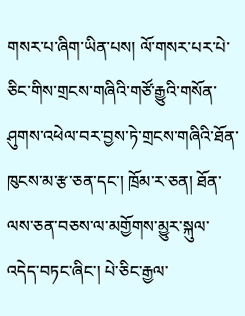གསར་པ་ཞིག་ཡིན་པས། ལོ་གསར་པར་པེ་ཅིང་གིས་གྲངས་གཞིའི་གཙོ་རྒྱུའི་གསོན་ཤུགས་འཕེལ་བར་བྱས་ཏེ་གྲངས་གཞིའི་ཐོན་ཁུངས་མ་རྩ་ཅན་དང་། ཁྲོམ་ར་ཅན། ཐོན་ལས་ཅན་བཅས་ལ་མགྱོགས་མྱུར་སྐུལ་འདེད་བཏང་ཞིང་། པེ་ཅིང་རྒྱལ་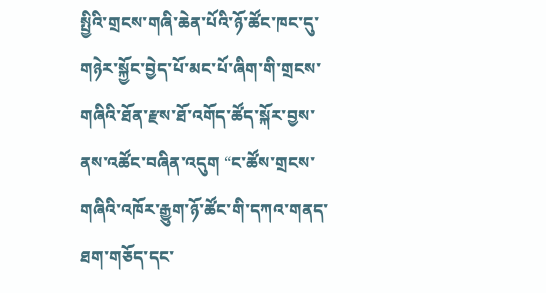སྤྱིའི་གྲངས་གཞི་ཆེན་པོའི་ཉོ་ཚོང་ཁང་དུ་གཉེར་སྐྱོང་བྱེད་པོ་མང་པོ་ཞིག་གི་གྲངས་གཞིའི་ཐོན་རྫས་ཐོ་འགོད་ཚོད་སྐོར་བྱས་ནས་འཚོང་བཞིན་འདུག “ང་ཚོས་གྲངས་གཞིའི་འཁོར་རྒྱུག་ཉོ་ཚོང་གི་དཀའ་གནད་ཐག་གཅོད་དང་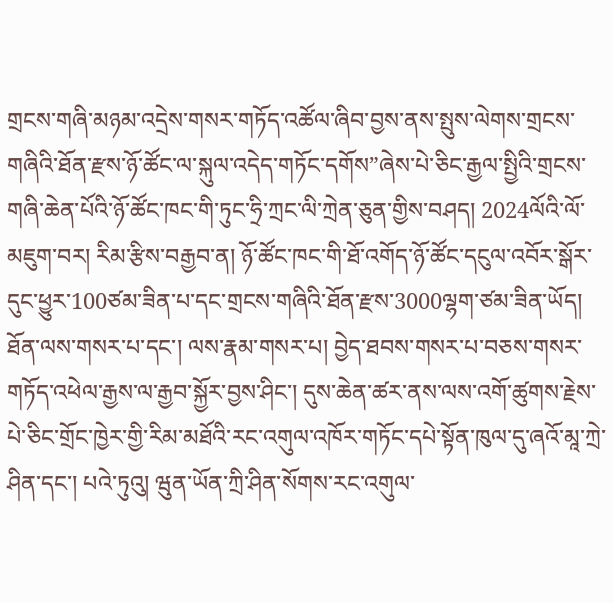གྲངས་གཞི་མཉམ་འདྲེས་གསར་གཏོད་འཚོལ་ཞིབ་བྱས་ནས་སྤུས་ལེགས་གྲངས་གཞིའི་ཐོན་རྫས་ཉོ་ཚོང་ལ་སྐུལ་འདེད་གཏོང་དགོས”ཞེས་པེ་ཅིང་རྒྱལ་སྤྱིའི་གྲངས་གཞི་ཆེན་པོའི་ཉོ་ཚོང་ཁང་གི་ཏུང་ཧྲི་ཀྲང་ལི་ཀྲེན་ཅུན་གྱིས་བཤད། 2024ལོའི་ལོ་མཇུག་བར། རིམ་རྩིས་བརྒྱབ་ན། ཉོ་ཚོང་ཁང་གི་ཐོ་འགོད་ཉོ་ཚོང་དངུལ་འབོར་སྒོར་དུང་ཕྱུར་100ཙམ་ཟིན་པ་དང་གྲངས་གཞིའི་ཐོན་རྫས་3000ལྷག་ཙམ་ཟིན་ཡོད།
ཐོན་ལས་གསར་པ་དང་། ལས་རྣམ་གསར་པ། བྱེད་ཐབས་གསར་པ་བཅས་གསར་གཏོད་འཕེལ་རྒྱས་ལ་རྒྱབ་སྐྱོར་བྱས་ཤིང་། དུས་ཆེན་ཚར་ནས་ལས་འགོ་ཚུགས་རྗེས་པེ་ཅིང་གྲོང་ཁྱེར་གྱི་རིམ་མཐོའི་རང་འགུལ་འཁོར་གཏོང་དཔེ་སྟོན་ཁུལ་དུ་ཞའོ་མཱ་ཀྲེ་ཤིན་དང་། པའེ་ཏུའུ། ཝུན་ཡོན་ཀྲི་ཤིན་སོགས་རང་འགུལ་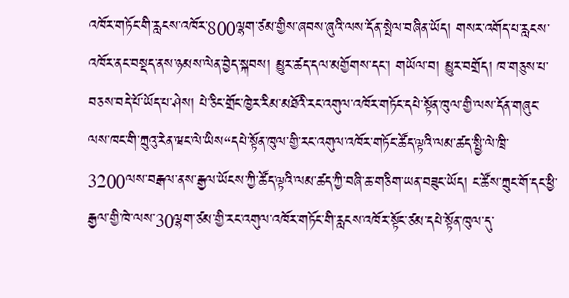འཁོར་གཏོང་གི་རླངས་འཁོར་800ལྷག་ཙམ་གྱིས་ཞབས་ཞུའི་ལས་དོན་སྤེལ་བཞིན་ཡོད། གསར་འགོད་པ་རླངས་འཁོར་ནང་བསྡད་ནས་ཉམས་ལེན་བྱེད་སྐབས། མྱུར་ཚད་དལ་མགྱོགས་དང་། གཡོལ་བ། མྱུར་བགྲོད། ཁ་གཅུས་པ་བཅས་བདེ་པོ་ཡོད་པ་ཤེས། པེ་ཅིང་གྲོང་ཁྱེར་རིམ་མཐོའི་རང་འགུལ་འཁོར་གཏོང་དཔེ་སྟོན་ཁུལ་གྱི་ལས་དོན་གཞུང་ལས་ཁང་གི་ཀྲུའུ་རེན་ཝང་ལེ་ཡིས“དཔེ་སྟོན་ཁུལ་གྱི་རང་འགུལ་འཁོར་གཏོང་ཚོད་ལྟའི་ལམ་ཚད་སྤྱི་ལེ་ཁྲི་3200ལས་བརྒལ་ནས་རྒྱལ་ཡོངས་ཀྱི་ཚོད་ལྟའི་ལམ་ཚད་ཀྱི་བཞི་ཆ་གཅིག་ཡན་བཟུང་ཡོད། ང་ཚོས་ཀྲུང་གོ་དང་ཕྱི་རྒྱལ་གྱི་ཁེ་ལས་30ལྷག་ཙམ་གྱི་རང་འགུལ་འཁོར་གཏོང་གི་རླངས་འཁོར་སྟོང་ཙམ་དཔེ་སྟོན་ཁུལ་དུ་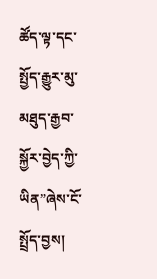ཚོད་ལྟ་དང་སྤྱོད་རྒྱུར་མུ་མཐུད་རྒྱབ་སྐྱོར་བྱེད་ཀྱི་ཡིན”ཞེས་ངོ་སྤྲོད་བྱས།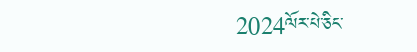2024ལོར་པེ་ཅིང་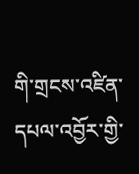གི་གྲངས་འཛིན་དཔལ་འབྱོར་གྱི་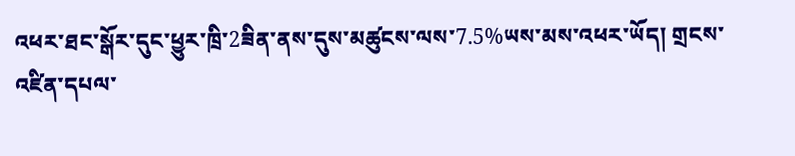འཕར་ཐང་སྒོར་དུང་ཕྱུར་ཁྲི་2ཟིན་ནས་དུས་མཚུངས་ལས་7.5%ཡས་མས་འཕར་ཡོད། གྲངས་འཛིན་དཔལ་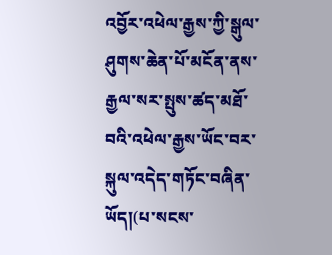འབྱོར་འཕེལ་རྒྱས་ཀྱི་སྒུལ་ཤུགས་ཆེན་པོ་མངོན་ནས་རྒྱལ་སར་སྤུས་ཚད་མཐོ་བའི་འཕེལ་རྒྱས་ཡོང་བར་སྐུལ་འདེད་གཏོང་བཞིན་ཡོད།(པ་སངས་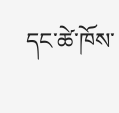དང་ཚེ་ཁོས་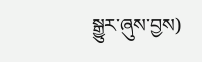སྒྱུར་ཞུས་བྱས)